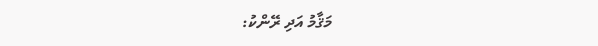މަޤާމު އަދި ރޭންކު: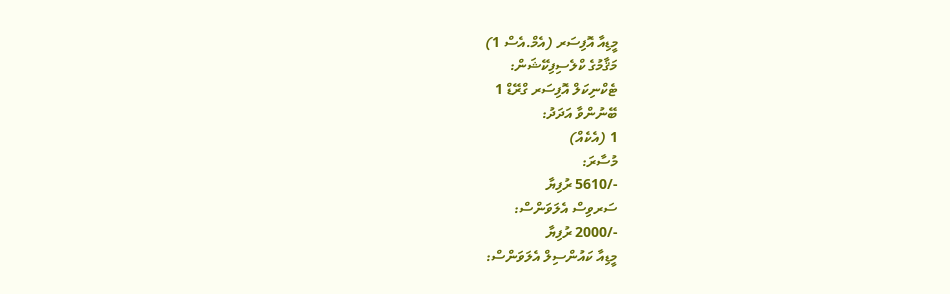މީޑިއާ އޮފިސަރ (އެމް.އެސް 1)
މަޤާމުގެ ކްލެސިފިކޭޝަން:
ޓެކްނިކަލް އޮފިސަރ ގްރޭޑް 1
ބޭނުންވާ އަދަދު:
1 (އެކެއް)
މުސާރަ:
-/5610 ރުފިޔާ
ސަރވިސް އެލަވަންސް:
-/2000 ރުފިޔާ
މީޑިއާ ކައުންސިލް އެލަވަންސް: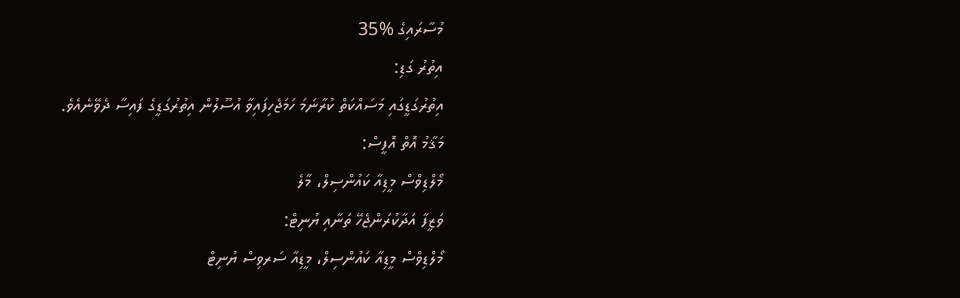މުސާރައިގެ %35
އިތުރު ގަޑި:
އިތުރުގަޑީގައި މަސައްކަތް ކުރާނަމަ ހަމަޖެހިފައިވާ އުސޫލުން އިތުރުގަޑީގެ ފައިސާ ދެވޭނެއެވެ.
މަޤާމު އޮތް އޮފީސް:
މޯލްޑިވްސް މީޑިއާ ކައުންސިލް، މާލެ
ވަޒީފާ އަދާކުރަންޖެހޭ ތަނާއި ޔުނިޓް:
މޯލްޑިވްސް މީޑިއާ ކައުންސިލް، މީޑިއާ ސަރވިސް ޔުނިޓް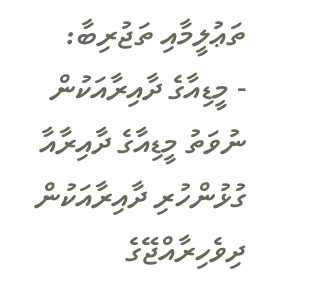ތަޢުލީމާއި ތަޖުރިބާ:
- މީޑިއާގެ ދާއިރާއަކުން ނުވަތު މީޑިއާގެ ދާއިރާއާ ގުޅުންހުރި ދާއިރާއަކުން ދިވެހިރާއްޖޭގެ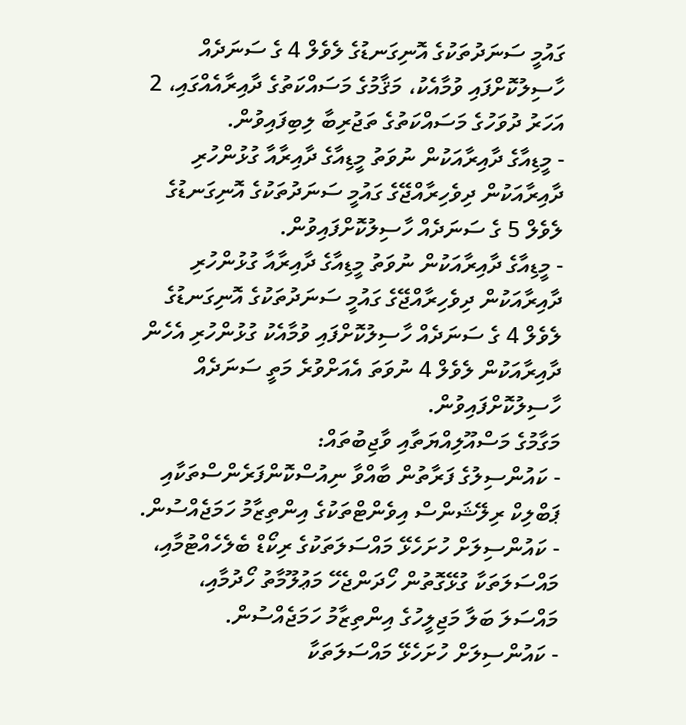ގައުމީ ސަނަދުތަކުގެ އޮނިގަނޑުގެ ލެވެލް 4 ގެ ސަނަދެއް ހާސިލުކޮށްފައި ވުމާއެކު، މަޤާމުގެ މަސައްކަތުގެ ދާއިރާއެއްގައި، 2 އަހަރު ދުވަހުގެ މަސައްކަތުގެ ތަޖުރިބާ ލިބިފައިވުން.
- މީޑިއާގެ ދާއިރާއަކުން ނުވަތު މީޑިއާގެ ދާއިރާއާ ގުޅުންހުރި ދާއިރާއަކުން ދިވެހިރާއްޖޭގެ ގައުމީ ސަނަދުތަކުގެ އޮނިގަނޑުގެ ލެވެލް 5 ގެ ސަނަދެއް ހާސިލުކޮށްފައިވުން.
- މީޑިއާގެ ދާއިރާއަކުން ނުވަތު މީޑިއާގެ ދާއިރާއާ ގުޅުންހުރި ދާއިރާއަކުން ދިވެހިރާއްޖޭގެ ގައުމީ ސަނަދުތަކުގެ އޮނިގަނޑުގެ ލެވެލް 4 ގެ ސަނަދެއް ހާސިލުކޮށްފައި ވުމާއެކު ގުޅުންހުރި އެހެން ދާއިރާއަކުން ލެވެލް 4 ނުވަތަ އެއަށްވުރެ މަތީ ސަނަދެއް ހާސިލުކޮށްފައިވުން.
މަގާމުގެ މަސްއޫލިއްޔަތާއި ވާޖިބުތައް:
- ކައުންސިލުގެ ފަރާތުން ބާއްވާ ނިއުސްކޮންފަރެންސްތަކާއި ޕަބްލިކް ރިލޭޝަންސް އިވެންޓްތަކުގެ އިންތިޒާމު ހަމަޖެއްސުން.
- ކައުންސިލަށް ހުށަހެޅޭ މައްސަލަތަކުގެ ރިކޯޑް ބެލެހެއްޓުމާއި، މައްސަލަތަކާ ގުޅޭގޮތުން ހޯދަންޖެހޭ މަޢުލޫމާތު ހޯދުމާއި، މައްސަލަ ބަލާ މަޖިލީހުގެ އިންތިޒާމު ހަމަޖެއްސުން.
- ކައުންސިލަށް ހުށަހެޅޭ މައްސަލަތަކާ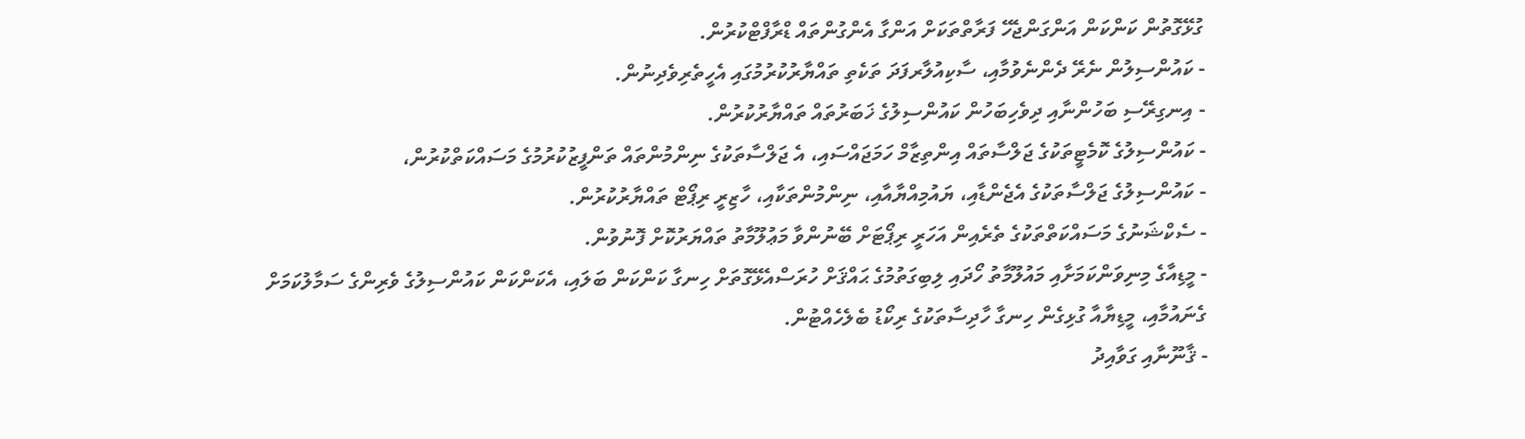ގުޅޭގޮތުން ކަންކަން އަންގަންޖެހޭ ފަރާތްތަކަށް އަންގާ އެންގުންތައް ޑްރާފްޓްކުރުން.
- ކައުންސިލުން ނެރޭ ދެންނެވުމާއި، ސާކިއުލާރފަދަ ތަކެތި ތައްޔާރުކުރުމުގައި އެހީތެރިވެދިނުން.
- އިނގިރޭސި ބަހުންނާއި ދިވެހިބަހުން ކައުންސިލުގެ ޚަބަރުތައް ތައްޔާރުކުރުން.
- ކައުންސިލުގެ ކޮމެޓީތަކުގެ ޖަލްސާތައް އިންތިޒާމް ހަމަޖައްސައި، އެ ޖަލްސާތަކުގެ ނިންމުންތައް ތަންފީޒުކުރުމުގެ މަސައްކަތްކުރުން،
- ކައުންސިލުގެ ޖަލްސާތަކުގެ އެޖެންޑާއި، ޔައުމިއްޔާއާއި، ނިންމުންތަކާއި، ހާޒިރީ ރިޕޯޓް ތައްޔާރުކުރުން.
- ސެކްޝަނުގެ މަސައްކަތްތަކުގެ ތެރެއިން އަހަރީ ރިޕޯޓަށް ބޭނުންވާ މަޢުލޫމާތު ތައްޔަރުކޮށް ފޮނުވުން.
- މީޑިއާގެ މިނިވަންކަމަށާއި މައުލޫމާތު ހޯދައި ލިބިގަތުމުގެ ޙައްޤަށް ހުރަސްއެޅޭގޮތަށް ހިނގާ ކަންކަން ބަލައި، އެކަންކަން ކައުންސިލުގެ ވެރިންގެ ސަމާލުކަމަށް ގެނައުމާއި، މީޑިޔާއާ ގުޅިގެން ހިނގާ ހާދިސާތަކުގެ ރިކޯޑު ބެލެހެއްޓުން.
- ޤާނޫނާއި ގަވާއިދު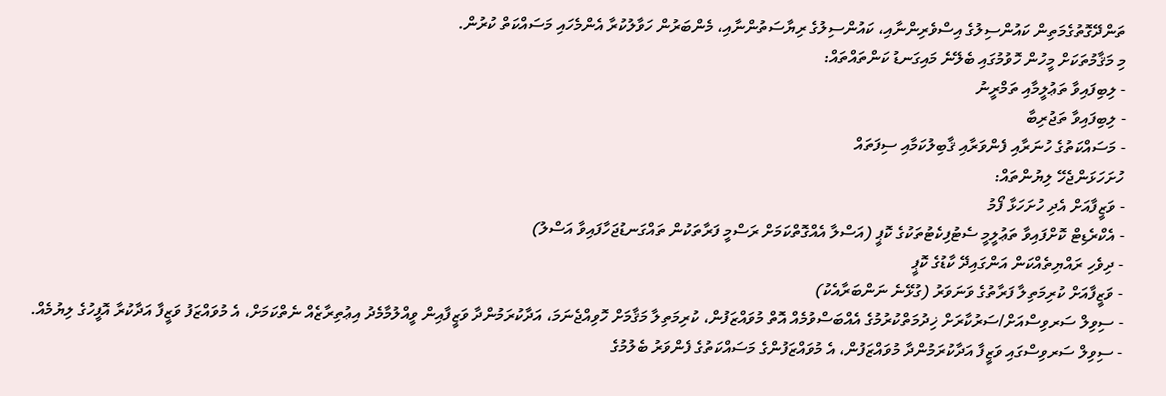ތަންދޭގޮތުގެމަތިން ކައުންސިލުގެ އިސްވެރިންނާއި، ކައުންސިލުގެ ރިޔާސަތުންނާއި، މެންބަރުން ހަވާލުކުރާ އެންމެހައި މަސައްކަތް ކުރުން.
މި މަޤާމުތަކަށް މީހުން ހޮވުމުގައި ބެލޭނެ މައިގަނޑު ކަންތައްތައް:
- ލިބިފައިވާ ތަޢުލީމާއި ތަމްރީނު
- ލިބިފައިވާ ތަޖުރިބާ
- މަސައްކަތުގެ ހުނަރާއި ފެންވަރާއި ޤާބިލުކަމާއި ސިފަތައް
ހުށަހަޅަންޖެހޭ ލިޔުންތައް:
- ވަޒީފާއަށް އެދި ހުށަހަޅާ ފޯމު
- އެކްރެޑިޓް ކޮށްފައިވާ ތަޢުލީމީ ސެޓުފިކެޓުތަކުގެ ކޮޕީ (އަސްލާ އެއްގޮތްކަމަށް ރަސްމީ ފަރާތަކުން ތައްގަނޑުޖަހާފައިވާ އަސްލު)
- ދިވެހި ރައްޔިތެއްކަން އަންގައިދޭ ކާޑުގެ ކޮޕީ
- ވަޒީފާއަށް ކުރިމަތިލާ ފަރާތުގެ ވަނަވަރު (ގުޅޭނެ ނަންބަރާއެކު)
- ސިވިލް ސަރވިސްއަށް/ސަރުކާރަށް ޚިދުމަތްކުރުމުގެ އެއްބަސްވުމެއް އޮތް މުވައްޒަފުން، ކުރިމަތިލާ މަޤާމަށް ހޮވިއްޖެނަމަ، އަދާކުރަމުންދާ ވަޒީފާއިން ވީއްލުމާމެދު އިޢުތިރާޒެއް ނެތްކަމަށް، އެ މުވައްޒަފު ވަޒީފާ އަދާކުރާ އޮފީހުގެ ލިޔުމެއް.
- ސިވިލް ސަރވިސްގައި ވަޒީފާ އަދާކުރަމުންދާ މުވައްޒަފުން، އެ މުވައްޒަފުންގެ މަސައްކަތުގެ ފެންވަރު ބެލުމުގެ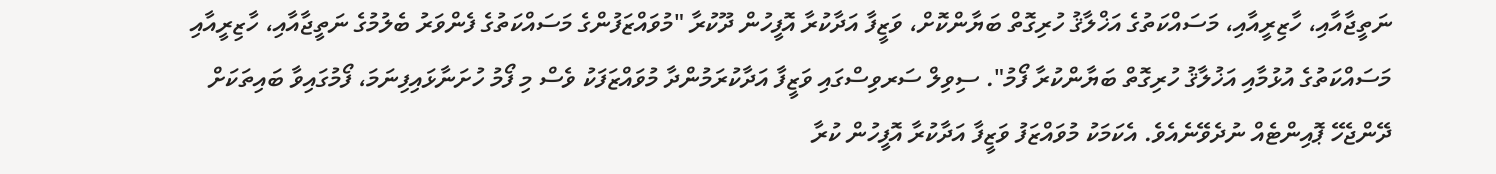ނަތީޖާއާއި، ހާޒިރީއާއި، މަސައްކަތުގެ އަޚްލާޤު ހުރިގޮތް ބަޔާންކޮށް، ވަޒީފާ އަދާކުރާ އޮފީހުން ދޫކުރާ "މުވައްޒަފުންގެ މަސައްކަތުގެ ފެންވަރު ބެލުމުގެ ނަތީޖާއާއި، ހާޒިރީއާއި މަސައްކަތުގެ އުޅުމާއި އަޚުލާޤު ހުރިގޮތް ބަޔާންކުރާ ފޯމު". ސިވިލް ސަރވިސްގައި ވަޒީފާ އަދާކުރަމުންދާ މުވައްޒަފަކު ވެސް މި ފޯމު ހުށަނާޅައިފިނަމަ، ފޯމުގައިވާ ބައިތަކަށް ދޭންޖެހޭ ޕޮއިންޓެއް ނުދެވޭނެއެވެ. އެކަމަކު މުވައްޒަފު ވަޒީފާ އަދާކުރާ އޮފީހުން ކުރާ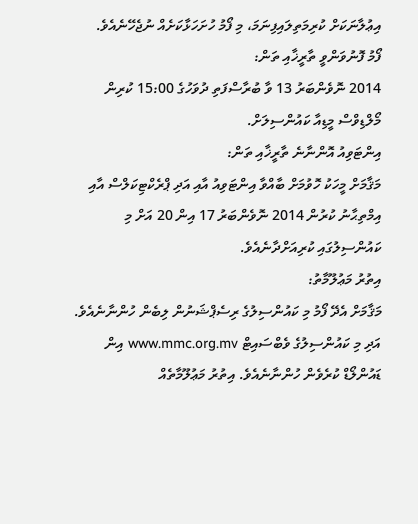އިޢުލާނަކަށް ކުރިމަތިލައިފިނަމަ، މި ފޯމު ހުށަހަޅާކަށެއް ނުޖެހޭނެއެވެ.
ފޯމު ފޮނުވަންވީ ތާރީޚާއި ތަން:
2014 ނޮވެންބަރު 13 ވާ ބުރާސްފަތި ދުވަހުގެ 15:00 ކުރިން މޯލްޑިވްސް މީޑިއާ ކައުންސިލަށް.
އިންޓަވިއު އޮންނާނެ ތާރީޚާއި ތަން:
މަޤާމަށް މީހަކު ހޮވުމަށް ބާއްވާ އިންޓަވިއު އާއި އަދި ޕްރެކްޓިކަލްސް އާއި އިމްތިޙާނު ކުރުން 2014 ނޮވެންބަރު 17 އިން 20 އަށް މި ކައުންސިލުގައި ކުރިއަށްދާނެއެވެ.
އިތުރު މަޢުލޫމާތު:
މަޤާމަށް އެދޭ ފޯމު މި ކައުންސިލުގެ ރިސެޕްޝަނުން ލިބެން ހުންނާނެއެވެ. އަދި މި ކައުންސިލުގެ ވެބްސައިޓް www.mmc.org.mv އިން ޑައުންލޯޑް ކުރެވެން ހުންނާނެއެވެ. އިތުރު މަޢުލޫމާތެއް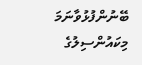ބޭނުންފުޅުވާނަމަ މިކައުންސިލުގެ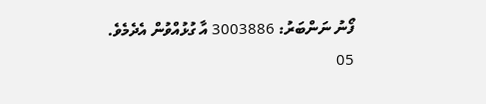ފޯނު ނަންބަރު: 3003886 އާ ގުޅުއްވުން އެދެމެވެ.
05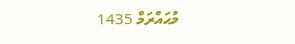މުޙައްރަމް 1435